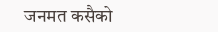जनमत कसैको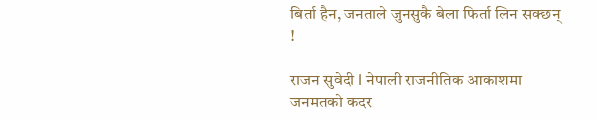बिर्ता हैन, जनताले जुनसुकै बेला फिर्ता लिन सक्छन् !

राजन सुवेदी l नेपाली राजनीतिक आकाशमा जनमतको कदर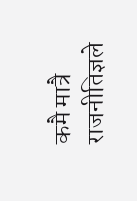कमै मात्रै राजनीतिज्ञले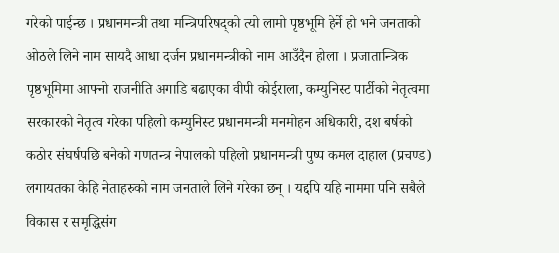गरेको पाईन्छ । प्रधानमन्त्री तथा मन्त्रिपरिषद्को त्यो लामो पृष्ठभूमि हेर्ने हो भने जनताको ओठले लिने नाम सायदै आधा दर्जन प्रधानमन्त्रीको नाम आउँदैन होला । प्रजातान्त्रिक पृष्ठभूमिमा आफ्नो राजनीति अगाडि बढाएका वीपी कोईराला, कम्युनिस्ट पार्टीको नेतृत्वमा सरकारको नेतृत्व गरेका पहिलो कम्युनिस्ट प्रधानमन्त्री मनमोहन अधिकारी, दश बर्षको कठोर संघर्षपछि बनेको गणतन्त्र नेपालको पहिलो प्रधानमन्त्री पुष्प कमल दाहाल (प्रचण्ड) लगायतका केहि नेताहरुको नाम जनताले लिने गरेका छन् । यद्दपि यहि नाममा पनि सबैले विकास र समृद्धिसंग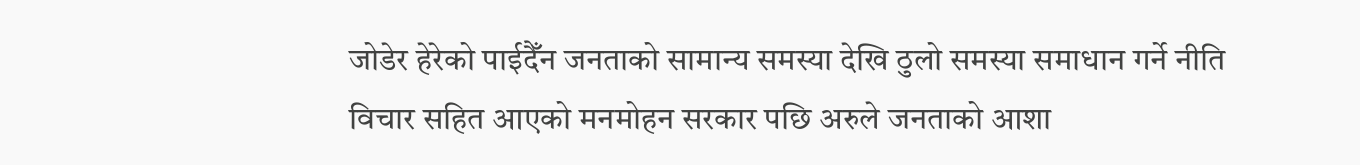जोडेर हेरेको पाईदैँन जनताको सामान्य समस्या देखि ठुलो समस्या समाधान गर्ने नीति विचार सहित आएको मनमोहन सरकार पछि अरुले जनताको आशा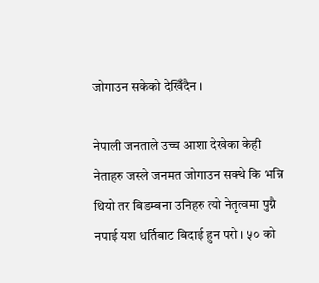जोगाउन सकेको देखिँदैन ।

नेपाली जनताले उच्च आशा देखेका केही नेताहरु जस्ले जनमत जोगाउन सक्थे कि भन्नि थियो तर बिडम्बना उनिहरु त्यो नेतृत्वमा पुग्नै नपाई यश धर्तिबाट बिदाई हुन परो । ५० को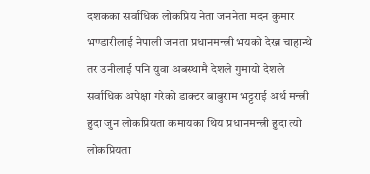दशकका सर्वाधिक लोकप्रिय नेता जननेता मदन कुमार भण्डारीलाई नेपाली जनता प्रधानमन्त्री भयको देख्न चाहान्थे तर उनीलाई पनि युवा अबस्थामै देशले गुमायो देशले सर्वाधिक अपेक्षा गरेको डाक्टर बाबुराम भट्टराई अर्थ मन्त्री हुदा जुन लोकप्रियता कमायका थिय प्रधानमन्त्री हुदा त्यो लोकप्रियता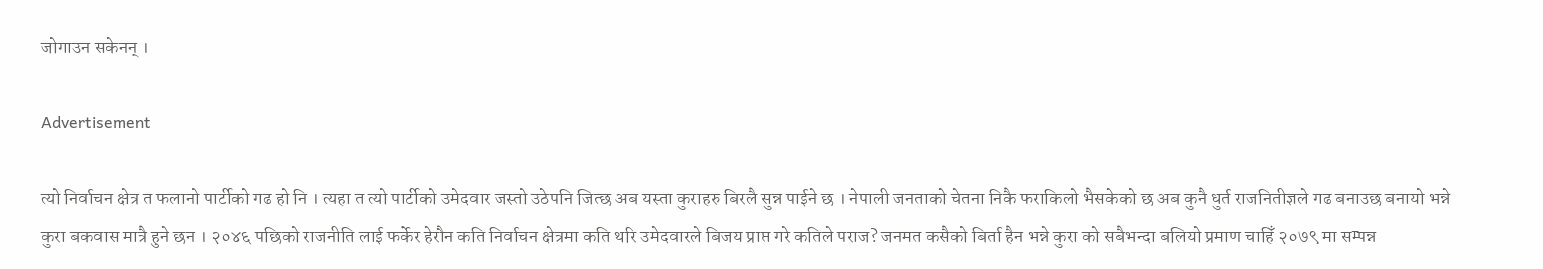जोगाउन सकेनन् ।

Advertisement

त्यो निर्वाचन क्षेत्र त फलानो पार्टीको गढ हो नि । त्यहा त त्यो पार्टीको उमेदवार जस्तो उठेपनि जित्छ अब यस्ता कुराहरु बिरलै सुन्न पाईने छ । नेपाली जनताको चेतना निकै फराकिलो भैसकेको छ अब कुनै धुर्त राजनितीज्ञले गढ बनाउछ बनायो भन्ने कुरा बकवास मात्रै हुने छन । २०४६ पछिको राजनीति लाई फर्केर हेरौन कति निर्वाचन क्षेत्रमा कति थरि उमेदवारले बिजय प्राप्त गरे कतिले पराज? जनमत कसैको बिर्ता हैन भन्ने कुरा को सबैभन्दा बलियो प्रमाण चाहिँ २०७९ मा सम्पन्न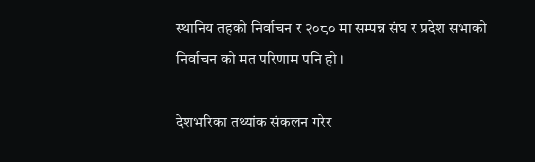स्थानिय तहको निर्वाचन र २०८० मा सम्पन्न संघ र प्रदेश सभाको निर्वाचन को मत परिणाम पनि हो ।

देशभरिका तथ्यांक संकलन गरेर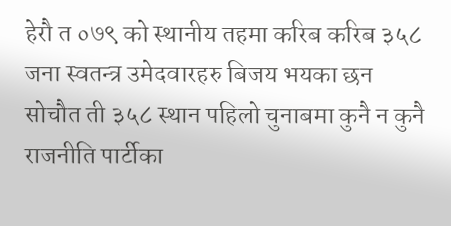हेरौ त ०७९ को स्थानीय तहमा करिब करिब ३५८ जना स्वतन्त्र उमेदवारहरु बिजय भयका छन सोचौत ती ३५८ स्थान पहिलो चुनाबमा कुनै न कुनै राजनीति पार्टीका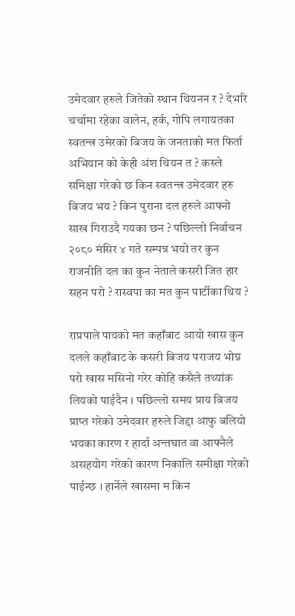उमेदवार हरुले जितेको स्थान थियनन र ? देभरि चर्चामा रहेका वालेन, हर्क, गोपि लगायतका स्वतन्त्र उमेरको बिजय के जनताको मत फिर्ता अभियान को केही अंश थियन त ? कस्ले समिक्षा गरेको छ किन स्वतन्त्र उमेदवार हरु बिजय भय ? किन पुराना दल हरुले आफ्नो साख गिराउदै गयका छन ? पछिल्लो निर्वाचन २०८० मंसिर ४ गते सम्पन्न भयो तर कुन राजनीति दल का कुन नेताले कसरी जित हार सहन परो ? रास्वपा का मत कुन पार्टीका थिय ?

राप्रपाले पायको मत कहाँबाट आयो खास कुन दलले कहाँबाट के कसरी बिजय पराजय भोग्न परो खास मसिनो गरेर कोहि कसैले तथ्यांक लियको पाईदैन । पछिल्लो समय प्राय बिजय प्राप्त गरेको उमेदवार हरुले जिद्दा आफु बलियो भयका कारण र हार्दा अन्तघात वा आफ्नैले असहयोग गरेको कारण निकालि समीक्षा गरेको पाईन्छ । हार्नेले खासमा म किन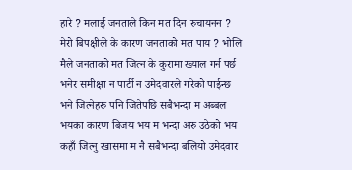हारे ? मलाई जनताले किन मत दिन रुचायनन ? मेरो बिपक्षीले के कारण जनताको मत पाय ? भोलि मैले जनताको मत जित्न के कुरामा ख्याल गर्न पर्छ भनेर समीक्षा न पार्टी न उमेदवारले गरेको पाईन्छ भने जित्नेहरु पनि जितेपछि सबैभन्दा म अब्बल भयका कारण बिजय भय म भन्दा अरु उठेको भय कहाँ जित्नु खासमा म नै सबैभन्दा बलियो उमेदवार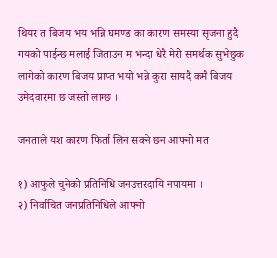थियर त बिजय भय भन्नि घमण्ड का कारण समस्या सृजना हुदै गयको पाईन्छ मलाई जिताउन म भन्दा धेरै मेरो समर्थक सुभेछुक लागेको कारण बिजय प्राप्त भयो भन्ने कुरा सायदै कमै बिजय उमेदवारमा छ जस्तो लाग्छ ।

जनताले यश कारण फिर्ता लिन सक्ने छन आफ्नो मत

१) आफुले चुनेको प्रतिनिधि जनउत्तरदायि नपायमा ।
२) निर्वाचित जनप्रतिनिधिले आफ्नो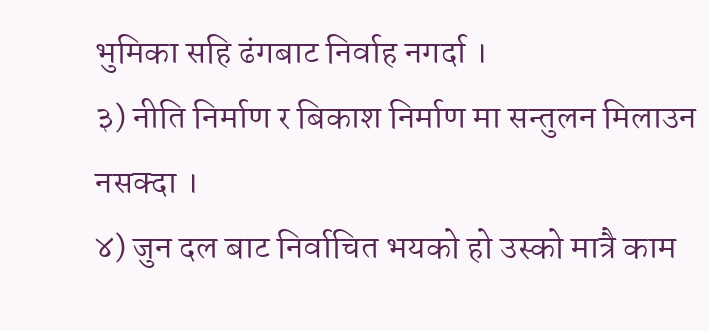भुमिका सहि ढंगबाट निर्वाह नगर्दा ।
३) नीति निर्माण र बिकाश निर्माण मा सन्तुलन मिलाउन नसक्दा ।
४) जुन दल बाट निर्वाचित भयको हो उस्को मात्रै काम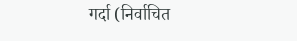गर्दा (निर्वाचित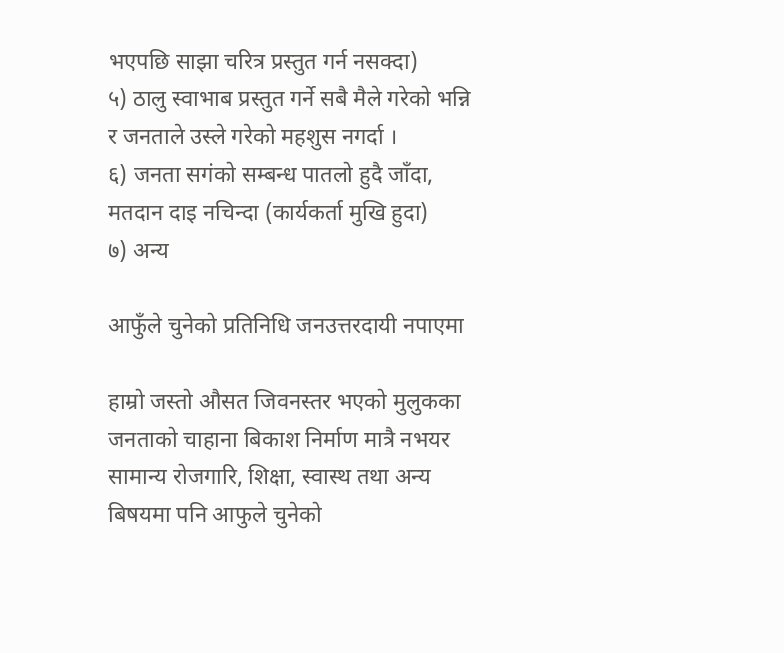भएपछि साझा चरित्र प्रस्तुत गर्न नसक्दा)
५) ठालु स्वाभाब प्रस्तुत गर्ने सबै मैले गरेको भन्नि र जनताले उस्ले गरेको महशुस नगर्दा ।
६) जनता सगंको सम्बन्ध पातलो हुदै जाँदा, मतदान दाइ नचिन्दा (कार्यकर्ता मुखि हुदा)
७) अन्य

आफुँले चुनेको प्रतिनिधि जनउत्तरदायी नपाएमा

हाम्रो जस्तो औसत जिवनस्तर भएको मुलुकका जनताको चाहाना बिकाश निर्माण मात्रै नभयर सामान्य रोजगारि, शिक्षा, स्वास्थ तथा अन्य बिषयमा पनि आफुले चुनेको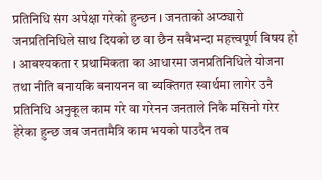प्रतिनिधि संग अपेक्षा गरेको हुन्छन । जनताको अप्ठ्यारो जनप्रतिनिधिले साथ दियको छ वा छैन सबैभन्दा महत्त्वपूर्ण बिषय हो । आबश्यकता र प्रथामिकता का आधारमा जनप्रतिनिधिले योजना तथा नीति बनायकि बनायनन वा ब्यक्तिगत स्वार्थमा लागेर उनै प्रतिनिधि अनुकूल काम गरे वा गरेनन जनताले निकै मसिनो गरेर हेरेका हुन्छ जब जनतामैत्रि काम भयको पाउदैन तब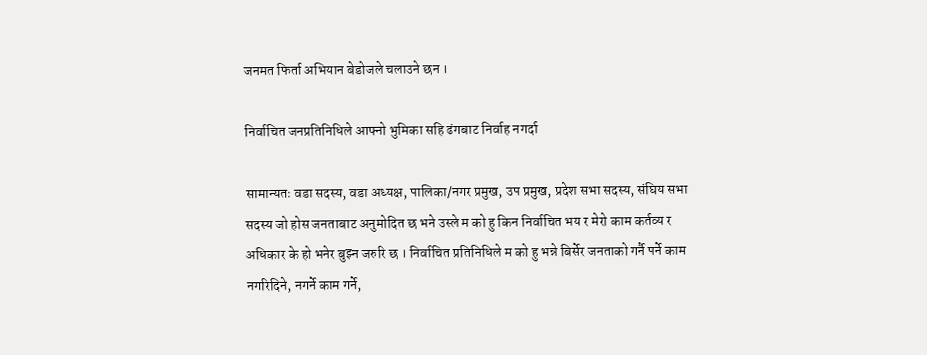जनमत फिर्ता अभियान बेडोजले चलाउने छन ।

निर्वाचित जनप्रतिनिधिले आफ्नो भुमिका सहि ढंगबाट निर्वाह नगर्दा

सामान्यतः वडा सदस्य, वडा अध्यक्ष, पालिका/नगर प्रमुख, उप प्रमुख, प्रदेश सभा सदस्य, संघिय सभा सदस्य जो होस जनताबाट अनुमोदित छ भने उस्ले म को हु किन निर्वाचित भय र मेरो काम कर्तव्य र अधिकार के हो भनेर बुझ्न जरुरि छ । निर्वाचित प्रतिनिधिले म को हु भन्ने बिर्सेर जनताको गर्नै पर्ने काम नगरिदिने, नगर्ने काम गर्ने,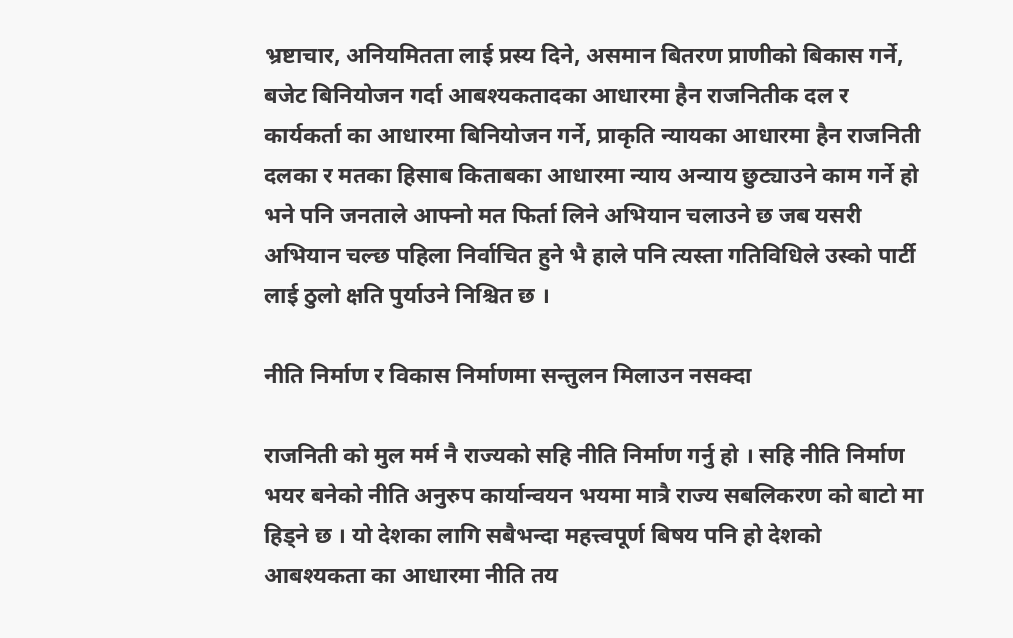भ्रष्टाचार, अनियमितता लाई प्रस्य दिने, असमान बितरण प्राणीको बिकास गर्ने, बजेट बिनियोजन गर्दा आबश्यकतादका आधारमा हैन राजनितीक दल र कार्यकर्ता का आधारमा बिनियोजन गर्ने, प्राकृति न्यायका आधारमा हैन राजनिती दलका र मतका हिसाब किताबका आधारमा न्याय अन्याय छुट्याउने काम गर्ने हो भने पनि जनताले आफ्नो मत फिर्ता लिने अभियान चलाउने छ जब यसरी अभियान चल्छ पहिला निर्वाचित हुने भै हाले पनि त्यस्ता गतिविधिले उस्को पार्टी लाई ठुलो क्षति पुर्याउने निश्चित छ ।

नीति निर्माण र विकास निर्माणमा सन्तुलन मिलाउन नसक्दा

राजनिती को मुल मर्म नै राज्यको सहि नीति निर्माण गर्नु हो । सहि नीति निर्माण भयर बनेको नीति अनुरुप कार्यान्वयन भयमा मात्रै राज्य सबलिकरण को बाटो मा हिड्ने छ । यो देशका लागि सबैभन्दा महत्त्वपूर्ण बिषय पनि हो देशको आबश्यकता का आधारमा नीति तय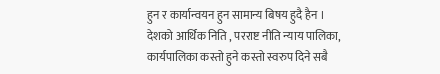हुन र कार्यान्वयन हुन सामान्य बिषय हुदै हैन । देशको आर्थिक निति , परराष्ट नीति न्याय पालिका, कार्यपालिका कस्तो हुने कस्तो स्वरुप दिने सबै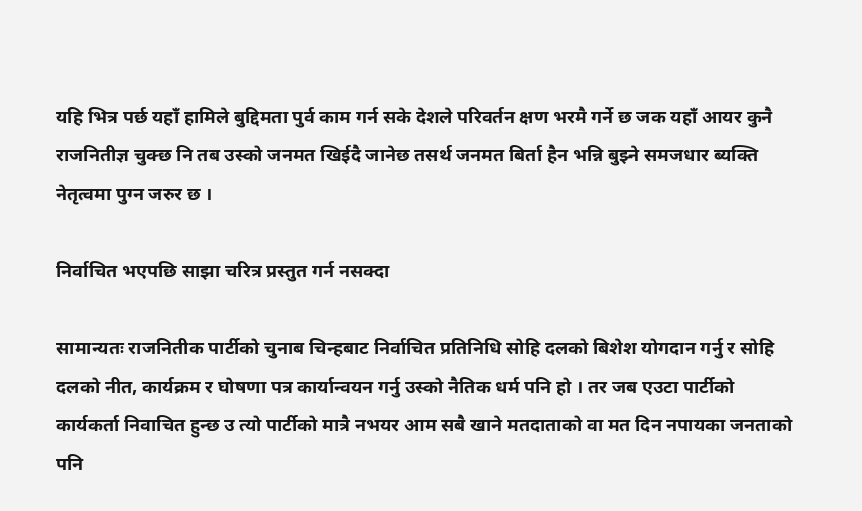यहि भित्र पर्छ यहाँ हामिले बुद्दिमता पुर्व काम गर्न सके देशले परिवर्तन क्षण भरमै गर्ने छ जक यहाँ आयर कुनै राजनितीज्ञ चुक्छ नि तब उस्को जनमत खिईदै जानेछ तसर्थ जनमत बिर्ता हैन भन्नि बुझ्ने समजधार ब्यक्ति नेतृत्वमा पुग्न जरुर छ ।

निर्वाचित भएपछि साझा चरित्र प्रस्तुत गर्न नसक्दा

सामान्यतः राजनितीक पार्टीको चुनाब चिन्हबाट निर्वाचित प्रतिनिधि सोहि दलको बिशेश योगदान गर्नु र सोहि दलको नीत, कार्यक्रम र घोषणा पत्र कार्यान्वयन गर्नु उस्को नैतिक धर्म पनि हो । तर जब एउटा पार्टीको कार्यकर्ता निवाचित हुन्छ उ त्यो पार्टीको मात्रै नभयर आम सबै खाने मतदाताको वा मत दिन नपायका जनताको पनि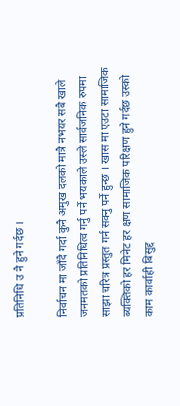प्रतिनिधि उ नै हुने गर्दछ ।

निर्वाचन मा जाँदै गर्दा कुनै अमुख दलको मात्रै नभयर सबै खाले जनमतको प्रतिनिधित्व गर्नु पर्ने भयकाले उस्ले सार्वजनिक रुपमा साझा चरित्र प्रस्तुत गर्न सक्नु पर्ने हुन्छ । खास मा एउटा सामाजिक ब्यक्तिको हर मिनेट हर क्षण सामाजिक परिक्षण हुने गर्दछ उस्को काम कार्वाही बिसुद्द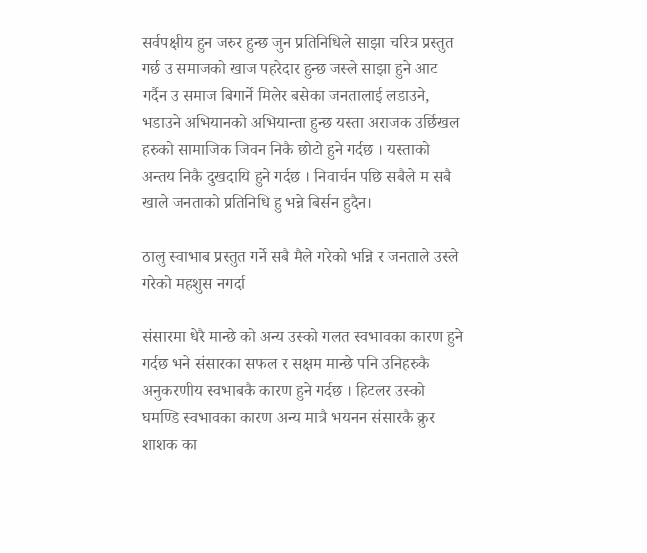सर्वपक्षीय हुन जरुर हुन्छ जुन प्रतिनिधिले साझा चरित्र प्रस्तुत गर्छ उ समाजको खाज पहरेदार हुन्छ जस्ले साझा हुने आट गर्दैन उ समाज बिगार्ने मिलेर बसेका जनतालाई लडाउने, भडाउने अभियानको अभियान्ता हुन्छ यस्ता अराजक उर्छिखल हरुको सामाजिक जिवन निकै छोटो हुने गर्दछ । यस्ताको अन्तय निकै दुखदायि हुने गर्दछ । निवार्चन पछि सबैले म सबै खाले जनताको प्रतिनिधि हु भन्ने बिर्सन हुदैन।

ठालु स्वाभाब प्रस्तुत गर्ने सबै मैले गरेको भन्नि र जनताले उस्ले गरेको महशुस नगर्दा

संसारमा धेरै मान्छे को अन्य उस्को गलत स्वभावका कारण हुने गर्दछ भने संसारका सफल र सक्षम मान्छे पनि उनिहरुकै अनुकरणीय स्वभाबकै कारण हुने गर्दछ । हिटलर उस्को घमण्डि स्वभावका कारण अन्य मात्रै भयनन संसारकै क्रुर शाशक का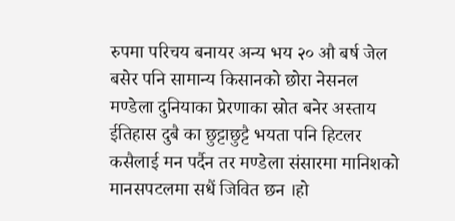रुपमा परिचय बनायर अन्य भय २० औ बर्ष जेल बसेर पनि सामान्य किसानको छोरा नेसनल मण्डेला दुनियाका प्रेरणाका स्रोत बनेर अस्ताय ईतिहास दुबै का छुट्टाछुट्टै भयता पनि हिटलर कसैलाई मन पर्दैन तर मण्डेला संसारमा मानिशको मानसपटलमा सधैं जिवित छन ।हो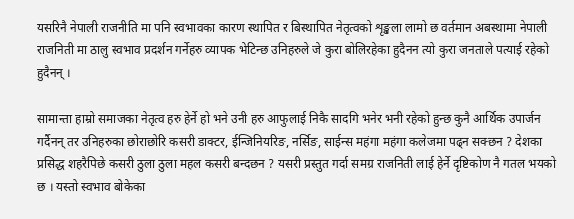यसरिनै नेपाली राजनीति मा पनि स्वभावका कारण स्थापित र बिस्थापित नेतृत्वको शृङ्खला लामो छ वर्तमान अबस्थामा नेपाली राजनिती मा ठालु स्वभाव प्रदर्शन गर्नेहरु व्यापक भेटिन्छ उनिहरुले जे कुरा बोलिरहेका हुदैनन त्यो कुरा जनताले पत्याई रहेको हुदैनन् ।

सामान्ता हाम्रो समाजका नेतृत्व हरु हेर्ने हो भने उनी हरु आफुलाई निकै सादगि भनेर भनी रहेको हुन्छ कुनै आर्थिक उपार्जन गर्दैनन् तर उनिहरुका छोराछोरि कसरी डाक्टर, ईन्जिनियरिङ, नर्सिङ, साईन्स महंगा महंगा कलेजमा पढ्न सक्छन ? देशका प्रसिद्ध शहरैपिछे कसरी ठुला ठुला महल कसरी बन्दछन ? यसरी प्रस्तुत गर्दा समग्र राजनिती लाई हेर्ने दृष्टिकोण नै गतल भयको छ । यस्तो स्वभाव बोकेका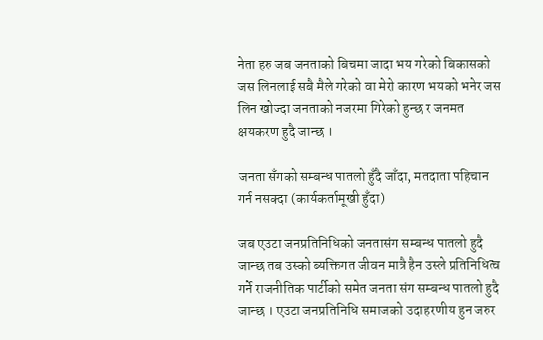नेता हरु जब जनताको बिचमा जादा भय गरेको बिकासको जस लिनलाई सबै मैले गरेको वा मेरो कारण भयको भनेर जस लिन खोज्दा जनताको नजरमा गिरेको हुन्छ र जनमत क्षयकरण हुदै जान्छ ।

जनता सँगको सम्बन्ध पातलो हुँदै जाँदा, मतदाता पहिचान गर्न नसक्दा (कार्यकर्तामूखी हुँदा)

जब एउटा जनप्रतिनिधिको जनतासंग सम्बन्ध पातलो हुदै जान्छ तब उस्को ब्यक्तिगत जीवन मात्रै हैन उस्ले प्रतिनिधित्व गर्ने राजनीतिक पार्टीको समेत जनता संग सम्बन्ध पातलो हुदै जान्छ । एउटा जनप्रतिनिधि समाजको उदाहरणीय हुन जरुर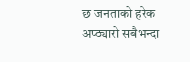छ जनताको हरेक अप्ठ्यारो सबैभन्दा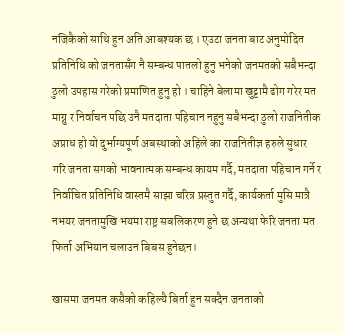नजिकैको साथि हुन अति आबश्यक छ । एउटा जनता बाट अनुमोदित प्रतिनिधि को जनतासँग नै सम्बन्ध पातलो हुनु भनेको जनमतको सबैभन्दा ठुलो उपहास गरेको प्रमाणित हुनु हो । चाहिने बेलामा खुट्टामै ढोग गरेर मत माग्नु र निर्वाचन पछि उनै मतदाता पहिचान नहुनु सबैभन्दा ठुलो राजनितीक अप्राध हो यो दुर्भाग्यपूर्ण अबस्थाको अहिले का राजनितीज्ञ हरुले सुधार गरि जनता सगको भावनात्मक सम्बन्ध कायम गर्दै, मतदाता पहिचान गर्ने र निर्वाचित प्रतिनिधि वास्तमै साझा चरित्र प्रस्तुत गर्दै, कार्यकर्ता मुसि मात्रै नभयर जनतामुखि भयमा राष्ट्र सबलिकरण हुने छ अन्यथा फेरि जनता मत फिर्ता अभियान चलाउन बिबस हुनेछन।

खासमा जनमत कसैको कहिल्यै बिर्ता हुन सक्दैन जनताको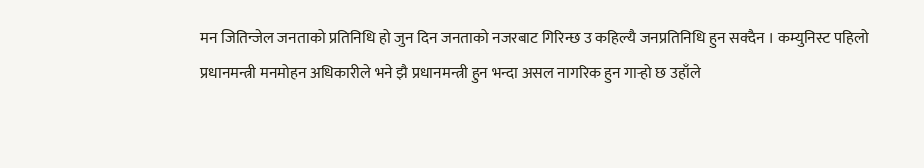मन जितिन्जेल जनताको प्रतिनिधि हो जुन दिन जनताको नजरबाट गिरिन्छ उ कहिल्यै जनप्रतिनिधि हुन सक्दैन । कम्युनिस्ट पहिलो प्रधानमन्त्री मनमोहन अधिकारीले भने झै प्रधानमन्त्री हुन भन्दा असल नागरिक हुन गार्‍हो छ उहाँले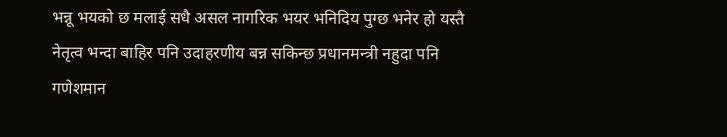भन्नू भयको छ मलाई सधै असल नागरिक भयर भनिदिय पुग्छ भनेर हो यस्तै नेतृत्व भन्दा बाहिर पनि उदाहरणीय बन्न सकिन्छ प्रधानमन्त्री नहुदा पनि गणेशमान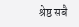श्रेष्ठ सबै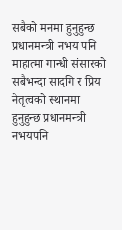सबैको मनमा हुनुहुन्छ प्रधानमन्त्री नभय पनि माहात्मा गान्धी संसारको सबैभन्दा सादगि र प्रिय नेतृत्वको स्थानमा हुनुहुन्छ प्रधानमन्त्री नभयपनि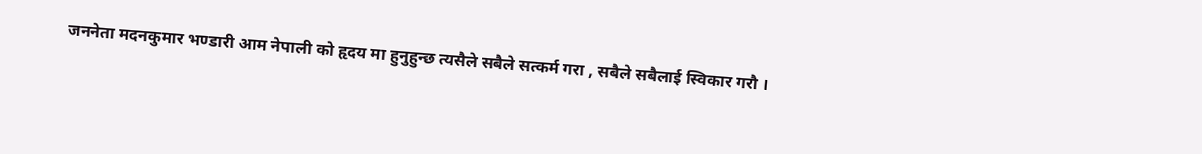जननेता मदनकुमार भण्डारी आम नेपाली को हृदय मा हुनुहुन्छ त्यसैले सबैले सत्कर्म गरा , सबैले सबैलाई स्विकार गरौ ।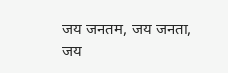जय जनतम, जय जनता, जय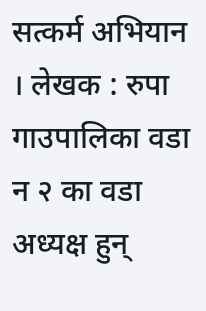सत्कर्म अभियान । लेखक : रुपा गाउपालिका वडा न २ का वडा अध्यक्ष हुन्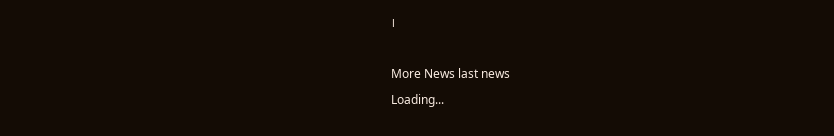।

More News last news
Loading...